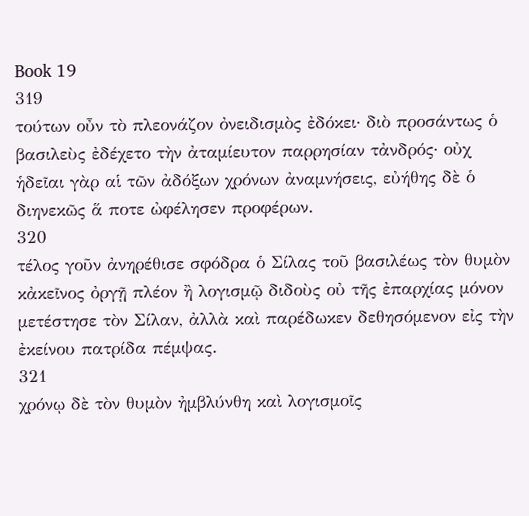Book 19
319
τούτων οὖν τὸ πλεονάζον ὀνειδισμὸς ἐδόκει· διὸ προσάντως ὁ βασιλεὺς ἐδέχετο τὴν ἀταμίευτον παρρησίαν τἀνδρός· οὐχ ἡδεῖαι γὰρ αἱ τῶν ἀδόξων χρόνων ἀναμνήσεις, εὐήθης δὲ ὁ διηνεκῶς ἅ ποτε ὠφέλησεν προφέρων.
320
τέλος γοῦν ἀνηρέθισε σφόδρα ὁ Σίλας τοῦ βασιλέως τὸν θυμὸν κἀκεῖνος ὀργῇ πλέον ἢ λογισμῷ διδοὺς οὐ τῆς ἐπαρχίας μόνον μετέστησε τὸν Σίλαν, ἀλλὰ καὶ παρέδωκεν δεθησόμενον εἰς τὴν ἐκείνου πατρίδα πέμψας.
321
χρόνῳ δὲ τὸν θυμὸν ἠμβλύνθη καὶ λογισμοῖς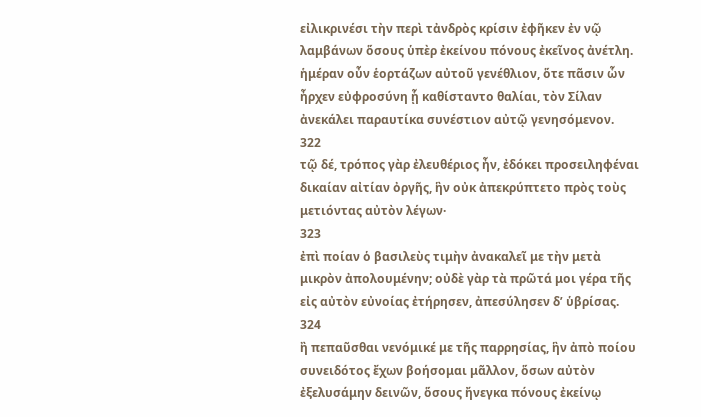εἰλικρινέσι τὴν περὶ τἀνδρὸς κρίσιν ἐφῆκεν ἐν νῷ λαμβάνων ὅσους ὑπὲρ ἐκείνου πόνους ἐκεῖνος ἀνέτλη. ἡμέραν οὖν ἑορτάζων αὐτοῦ γενέθλιον, ὅτε πᾶσιν ὧν ἦρχεν εὐφροσύνη ᾗ καθίσταντο θαλίαι, τὸν Σίλαν ἀνεκάλει παραυτίκα συνέστιον αὐτῷ γενησόμενον.
322
τῷ δέ, τρόπος γὰρ ἐλευθέριος ἦν, ἐδόκει προσειληφέναι δικαίαν αἰτίαν ὀργῆς, ἣν οὐκ ἀπεκρύπτετο πρὸς τοὺς μετιόντας αὐτὸν λέγων·
323
ἐπὶ ποίαν ὁ βασιλεὺς τιμὴν ἀνακαλεῖ με τὴν μετὰ μικρὸν ἀπολουμένην; οὐδὲ γὰρ τὰ πρῶτά μοι γέρα τῆς εἰς αὐτὸν εὐνοίας ἐτήρησεν, ἀπεσύλησεν δʼ ὑβρίσας.
324
ἢ πεπαῦσθαι νενόμικέ με τῆς παρρησίας, ἣν ἀπὸ ποίου συνειδότος ἔχων βοήσομαι μᾶλλον, ὅσων αὐτὸν ἐξελυσάμην δεινῶν, ὅσους ἤνεγκα πόνους ἐκείνῳ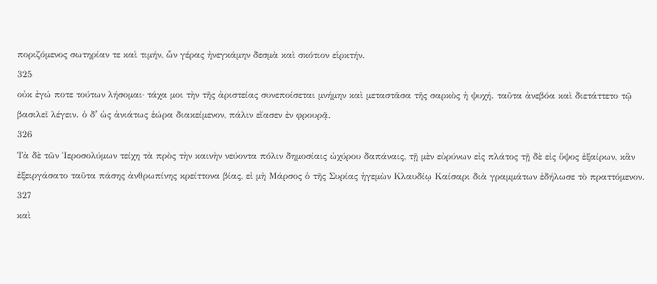ποριζόμενος σωτηρίαν τε καὶ τιμήν, ὧν γέρας ἠνεγκάμην δεσμὰ καὶ σκότιον εἱρκτήν.
325
οὐκ ἐγώ ποτε τούτων λήσομαι· τάχα μοι τὴν τῆς ἀριστείας συνεποίσεται μνήμην καὶ μεταστᾶσα τῆς σαρκὸς ἡ ψυχή. ταῦτα ἀνεβόα καὶ διετάττετο τῷ βασιλεῖ λέγειν. ὁ δʼ ὡς ἀνιάτως ἑώρα διακείμενον, πάλιν εἴασεν ἐν φρουρᾷ.
326
Τὰ δὲ τῶν Ἱεροσολύμων τείχη τὰ πρὸς τὴν καινὴν νεύοντα πόλιν δημοσίαις ὠχύρου δαπάναις, τῇ μὲν εὐρύνων εἰς πλάτος τῇ δὲ εἰς ὕψος ἐξαίρων, κἂν ἐξειργάσατο ταῦτα πάσης ἀνθρωπίνης κρείττονα βίας, εἰ μὴ Μάρσος ὁ τῆς Συρίας ἡγεμὼν Κλαυδίῳ Καίσαρι διὰ γραμμάτων ἐδήλωσε τὸ πραττόμενον.
327
καὶ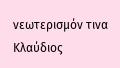νεωτερισμόν τινα Κλαύδιος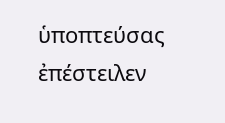ὑποπτεύσας ἐπέστειλεν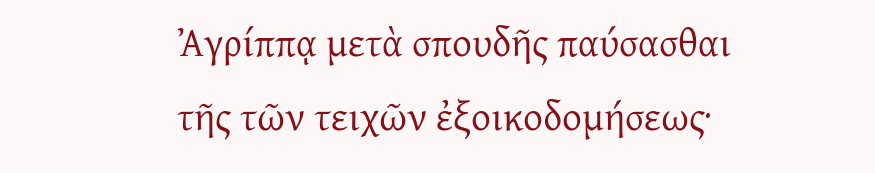Ἀγρίππᾳ μετὰ σπουδῆς παύσασθαι τῆς τῶν τειχῶν ἐξοικοδομήσεως·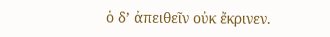ὁ δʼ ἀπειθεῖν οὐκ ἔκρινεν.